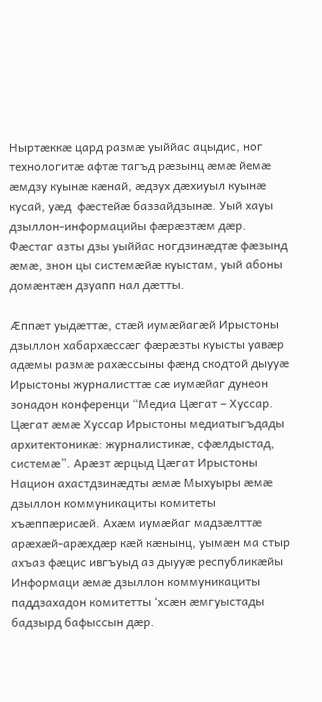Ныртæккæ цард размæ уыййас ацыдис, ног технологитæ афтæ тагъд рæзынц æмæ йемæ æмдзу куынæ кæнай, æдзух дæхиуыл куынæ кусай, уæд  фæстейæ баззайдзынæ. Уый хауы дзыллон-информацийы фæрæзтæм дæр. Фæстаг азты дзы уыййас ногдзинæдтæ фæзынд  æмæ, знон цы системæйæ куыстам, уый абоны домæнтæн дзуапп нал дæтты.

Æппæт уыдæттæ, стæй иумæйагæй Ирыстоны дзыллон хабархæссæг фæрæзты куысты уавæр адæмы размæ рахæссыны фæнд скодтой дыууæ  Ирыстоны журналисттæ сæ иумæйаг дунеон зонадон конференци “Медиа Цæгат – Хуссар. Цæгат æмæ Хуссар Ирыстоны медиатыгъдады архитектоникæ: журналистикæ, сфæлдыстад, системæ”. Арæзт æрцыд Цæгат Ирыстоны Национ ахастдзинæдты æмæ Мыхуыры æмæ дзыллон коммуникациты комитеты хъæппæрисæй. Ахæм иумæйаг мадзæлттæ арæхæй-арæхдæр кæй кæнынц, уымæн ма стыр ахъаз фæцис ивгъуыд аз дыууæ республикæйы Информаци æмæ дзыллон коммуникациты паддзахадон комитетты ‘хсæн æмгуыстады бадзырд бафыссын дæр.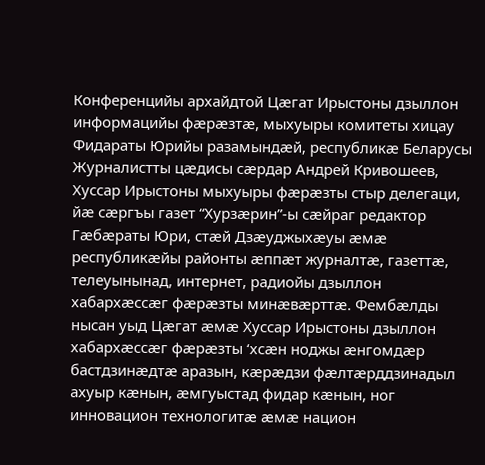Конференцийы архайдтой Цæгат Ирыстоны дзыллон информацийы фæрæзтæ, мыхуыры комитеты хицау Фидараты Юрийы разамындæй, республикæ Беларусы Журналистты цæдисы сæрдар Андрей Кривошеев, Хуссар Ирыстоны мыхуыры фæрæзты стыр делегаци, йæ сæргъы газет “Хурзæрин”-ы сæйраг редактор Гæбæраты Юри, стæй Дзæуджыхæуы æмæ республикæйы районты æппæт журналтæ, газеттæ, телеуынынад, интернет, радиойы дзыллон хабархæссæг фæрæзты минæвæрттæ. Фембæлды   нысан уыд Цæгат æмæ Хуссар Ирыстоны дзыллон хабархæссæг фæрæзты ‘хсæн ноджы æнгомдæр бастдзинæдтæ аразын, кæрæдзи фæлтæрддзинадыл ахуыр кæнын, æмгуыстад фидар кæнын, ног инновацион технологитæ æмæ национ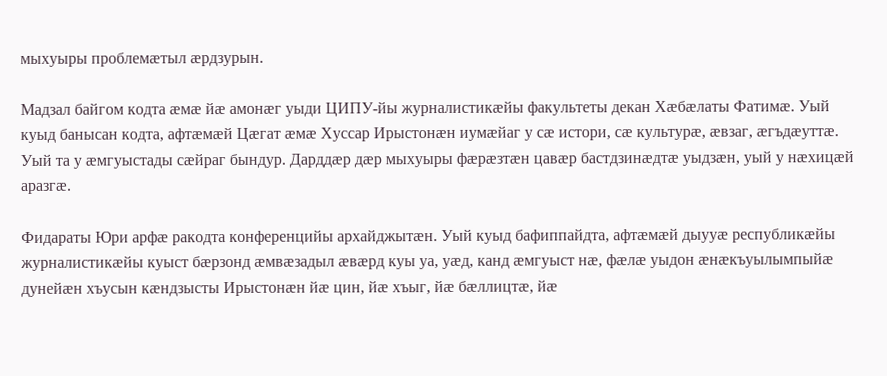мыхуыры проблемæтыл æрдзурын.

Мадзал байгом кодта æмæ йæ амонæг уыди ЦИПУ-йы журналистикæйы факультеты декан Хæбæлаты Фатимæ. Уый куыд банысан кодта, афтæмæй Цæгат æмæ Хуссар Ирыстонæн иумæйаг у сæ истори, сæ культурæ, æвзаг, æгъдæуттæ. Уый та у æмгуыстады сæйраг бындур. Дарддæр дæр мыхуыры фæрæзтæн цавæр бастдзинæдтæ уыдзæн, уый у нæхицæй аразгæ.

Фидараты Юри арфæ ракодта конференцийы архайджытæн. Уый куыд бафиппайдта, афтæмæй дыууæ республикæйы журналистикæйы куыст бæрзонд æмвæзадыл æвæрд куы уа, уæд, канд æмгуыст нæ, фæлæ уыдон æнæкъуылымпыйæ дунейæн хъусын кæндзысты Ирыстонæн йæ цин, йæ хъыг, йæ бæллицтæ, йæ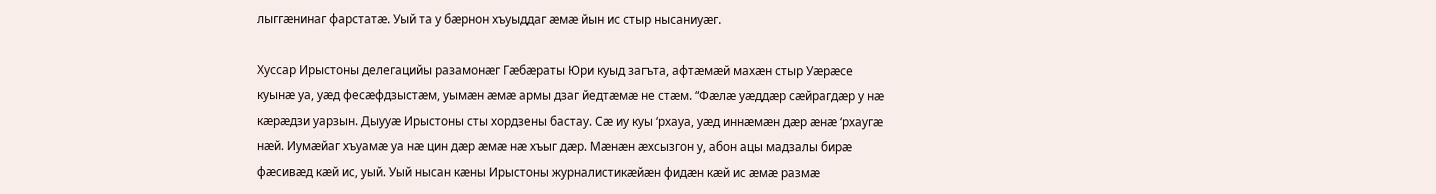лыггæнинаг фарстатæ. Уый та у бæрнон хъуыддаг æмæ йын ис стыр нысаниуæг.

Хуссар Ирыстоны делегацийы разамонæг Гæбæраты Юри куыд загъта, афтæмæй махæн стыр Уæрæсе куынæ уа, уæд фесæфдзыстæм, уымæн æмæ армы дзаг йедтæмæ не стæм. “Фæлæ уæддæр сæйрагдæр у нæ кæрæдзи уарзын. Дыууæ Ирыстоны сты хордзены бастау. Сæ иу куы ‘рхауа, уæд иннæмæн дæр æнæ ‘рхаугæ нæй. Иумæйаг хъуамæ уа нæ цин дæр æмæ нæ хъыг дæр. Мæнæн æхсызгон у, абон ацы мадзалы бирæ фæсивæд кæй ис, уый. Уый нысан кæны Ирыстоны журналистикæйæн фидæн кæй ис æмæ размæ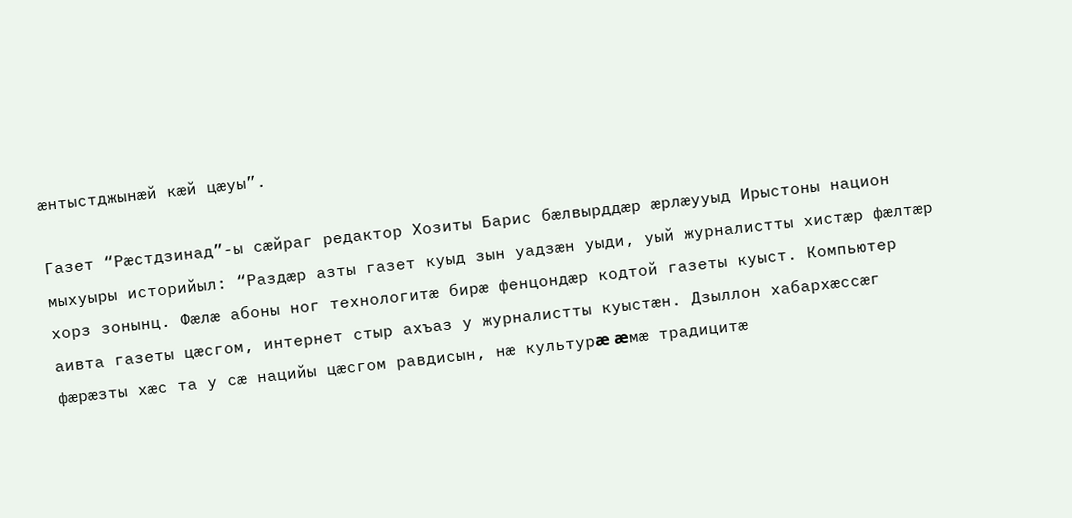æнтыстджынæй кæй цæуы”.

Газет “Рæстдзинад”-ы сæйраг редактор Хозиты Барис бæлвырддæр æрлæууыд Ирыстоны национ мыхуыры историйыл: “Раздæр азты газет куыд зын уадзæн уыди, уый журналистты хистæр фæлтæр хорз зонынц. Фæлæ абоны ног технологитæ бирæ фенцондæр кодтой газеты куыст. Компьютер аивта газеты цæсгом, интернет стыр ахъаз у журналистты куыстæн. Дзыллон хабархæссæг фæрæзты хæс та у сæ нацийы цæсгом равдисын, нæ культурæ æмæ традицитæ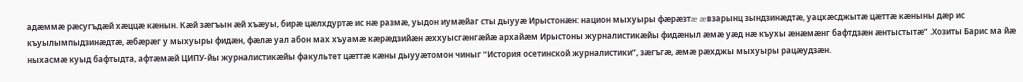адæммæ рæсугъдæй хæццæ кæнын. Кæй зæгъын æй хъæуы, бирæ цæлхдуртæ ис нæ размæ, уыдон иумæйаг сты дыууæ Ирыстонæн: национ мыхуыры фæрæзтæ æвзарынц зындзинæдтæ, уацхæсджытæ цæттæ кæныны дæр ис къуылымпыдзинæдтæ, æбæрæг у мыхуыры фидæн, фæлæ уал абон мах хъуамæ кæрæдзийæн æххуысгæнгæйæ архайæм Ирыстоны журналистикæйы фидæныл æмæ уæд нæ къухы æнæмæнг бафтдзæн æнтыстытæ” .Хозиты Барис ма йæ ныхасмæ куыд бафтыдта, афтæмæй ЦИПУ-йы журналистикæйы факультет цæттæ кæны дыууæтомон чиныг “История осетинской журналистики”, зæгъгæ, æмæ рæхджы мыхуыры рацæудзæн.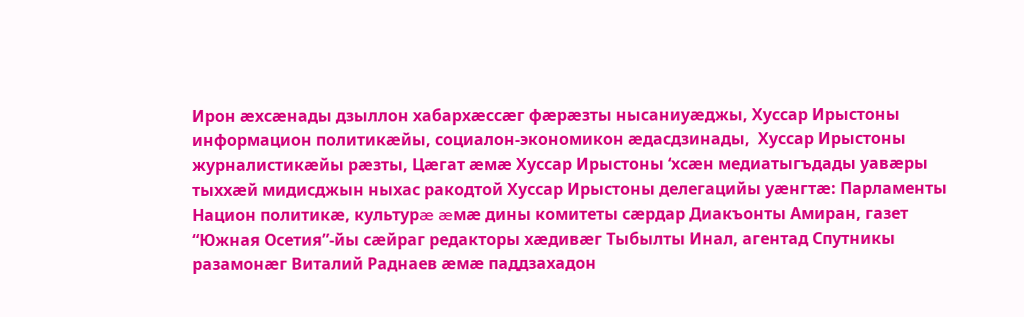Ирон æхсæнады дзыллон хабархæссæг фæрæзты нысаниуæджы, Хуссар Ирыстоны информацион политикæйы, социалон-экономикон æдасдзинады,  Хуссар Ирыстоны журналистикæйы рæзты, Цæгат æмæ Хуссар Ирыстоны ‘хсæн медиатыгъдады уавæры тыххæй мидисджын ныхас ракодтой Хуссар Ирыстоны делегацийы уæнгтæ: Парламенты Национ политикæ, культурæ æмæ дины комитеты сæрдар Диакъонты Амиран, газет “Южная Осетия”-йы сæйраг редакторы хæдивæг Тыбылты Инал, агентад Спутникы разамонæг Виталий Раднаев æмæ паддзахадон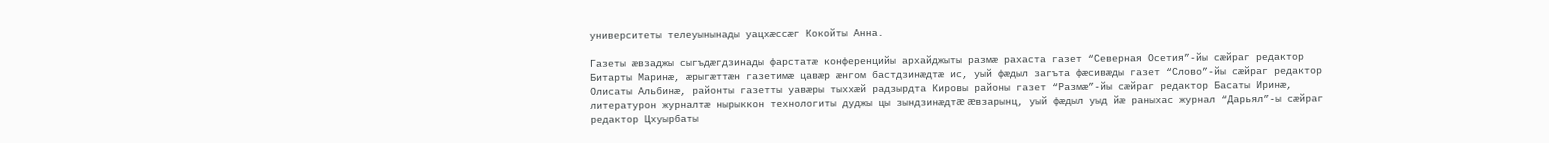университеты телеуынынады уацхæссæг Кокойты Анна.

Газеты æвзаджы сыгъдæгдзинады фарстатæ конференцийы архайджыты размæ рахаста газет “Северная Осетия”-йы сæйраг редактор Битарты Маринæ, æрыгæттæн газетимæ цавæр æнгом бастдзинæдтæ ис, уый фæдыл загъта фæсивæды газет “Слово”-йы сæйраг редактор Олисаты Альбинæ, районты газетты уавæры тыххæй радзырдта Кировы районы газет “Размæ”-йы сæйраг редактор Басаты Иринæ, литературон журналтæ нырыккон технологиты дуджы цы зындзинæдтæ æвзарынц, уый фæдыл уыд йæ раныхас журнал “Дарьял”-ы сæйраг редактор Цхуырбаты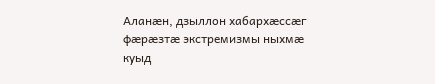Аланæн, дзыллон хабархæссæг фæрæзтæ экстремизмы ныхмæ куыд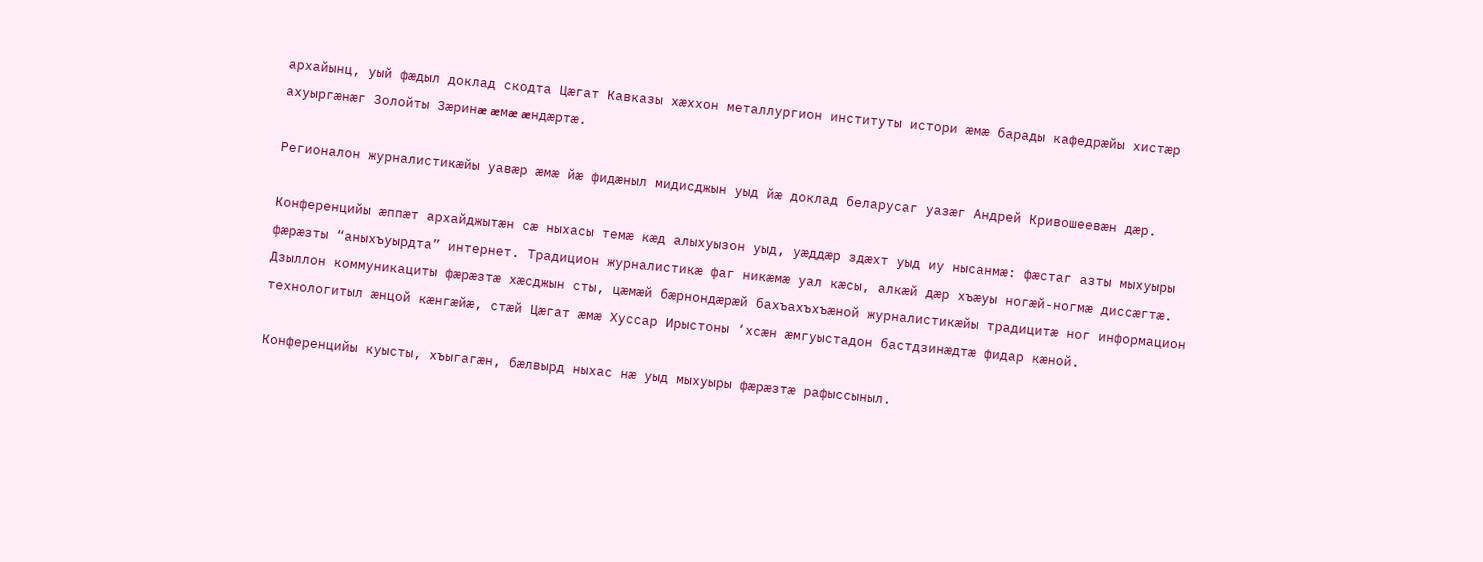архайынц, уый фæдыл доклад скодта Цæгат Кавказы хæххон металлургион институты истори æмæ барады кафедрæйы хистæр ахуыргæнæг Золойты Зæринæ æмæ æндæртæ.

Регионалон журналистикæйы уавæр æмæ йæ фидæныл мидисджын уыд йæ доклад беларусаг уазæг Андрей Кривошеевæн дæр.

Конференцийы æппæт архайджытæн сæ ныхасы темæ кæд алыхуызон уыд, уæддæр здæхт уыд иу нысанмæ: фæстаг азты мыхуыры фæрæзты “аныхъуырдта” интернет. Традицион журналистикæ фаг никæмæ уал кæсы, алкæй дæр хъæуы ногæй-ногмæ диссæгтæ. Дзыллон коммуникациты фæрæзтæ хæсджын сты, цæмæй бæрнондæрæй бахъахъхъæной журналистикæйы традицитæ ног информацион технологитыл æнцой кæнгæйæ, стæй Цæгат æмæ Хуссар Ирыстоны ‘хсæн æмгуыстадон бастдзинæдтæ фидар кæной.

Конференцийы куысты, хъыгагæн, бæлвырд ныхас нæ уыд мыхуыры фæрæзтæ рафыссыныл.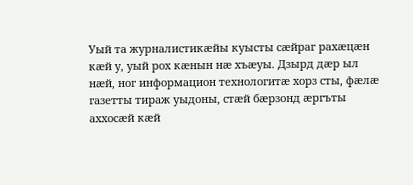Уый та журналистикæйы куысты сæйраг рахæцæн кæй у, уый рох кæнын нæ хъæуы. Дзырд дæр ыл нæй, ног информацион технологитæ хорз сты, фæлæ газетты тираж уыдоны, стæй бæрзонд æргъты аххосæй кæй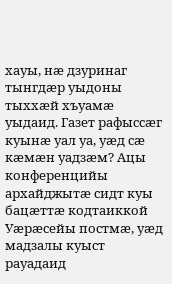хауы, нæ дзуринаг тынгдæр уыдоны тыххæй хъуамæ уыдаид. Газет рафыссæг куынæ уал уа, уæд сæ кæмæн уадзæм? Ацы конференцийы архайджытæ сидт куы бацæттæ кодтаиккой Уæрæсейы постмæ, уæд мадзалы куыст рауадаид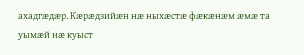ахадгæдæр. Кæрæдзийæн нæ ныхæстæ фæкæнæм æмæ та уымæй нæ куыст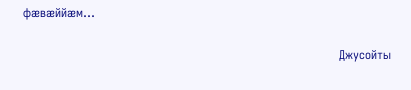фæвæййæм…

                                                                               Джусойты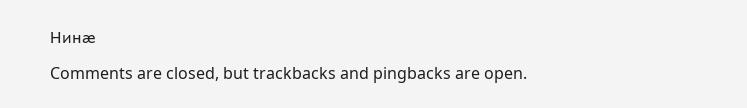Нинæ

Comments are closed, but trackbacks and pingbacks are open.